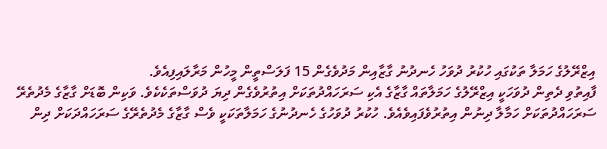އިޒްރޭލުގެ ހަމަލާ ތަކުގައި ހުކުރު ދުވަހު ހެނދުނު ގާޒާއިން މަދުވެގެން 15 ފަލަސްތީން މީހުން މަރާލައިފިއެވެ.
ފާއިތުވި ދެތިން ދުވަހަކީ އިޒްރޭލުގެ ހަމަލާތައް ގާޒާގެ އެކި ސަރަހައްދުތަކަށް އިތުރުވެގެން ދިޔަ ދުވަސްތަކެކެވެ. ވަކިން ބޮޑަށް ގާޒާގެ މެދުތެރޭ ސަރަހައްދުތަކަށް ހަމާލާ ދިނުން އިތުރުވެފައިވެއެވެ. ހުކުރު ދުވަހުގެ ހެނދުނުގެ ހަމަލާތަކަކީ ވެސް ގާޒާގެ މެދުތެރޭގެ ސަރަހައްދަކަށް ދިން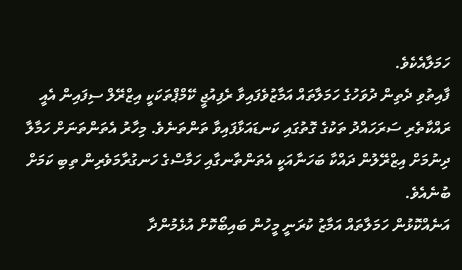ހަމަލާއެކެވެ.
ފާއިތުވި ދެތިން ދުވަހުގެ ހަމަލާތައް އަމާޒުވެފައިވާ ރެފިއުޖީ ކޭމްޕްތަކަކީ އިޒްރޭލް ސިފައިން އެއީ ރައްކާތެރި ސަރަހައްދު ތަކުގެ ގޮތުގައި ކަނޑައަޅާފައިވާ ތަންތަނެވެ. މިހާރު އެތަންތަނަށް ހަމާލާ ދިނުމަށް އިޒްރޭލުން ދައްކާ ބަހަނާއަކީ އެތަންތާނގާއި ހަމާސްގެ ހަނގުރާމަވެރިން ތިބި ކަމަށް ބުނެއެވެ.
އަނެއްކޮޅުން ހަމަލާތައް އަމާޒު ކުރަނީ މީހުން ބައިބޯކޮށް އުޅެމުންދާ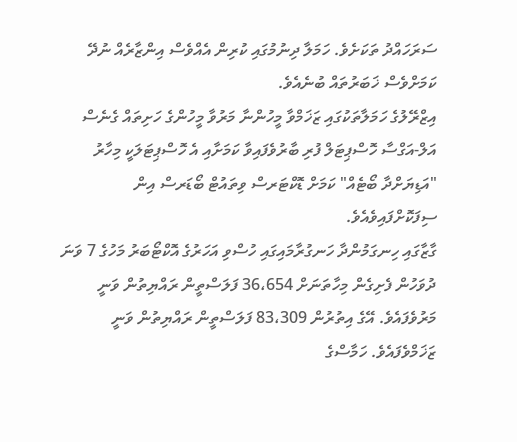ސަރަހައްދު ތަކަށެވެ. ހަމަލާ ދިނުމުގައި ކުރިން އެއްވެސް އިންޒާރެއް ނުދޭ ކަމަށްވެސް ޚަބަރުތައް ބުނެއެވެ.
އިޒްރޭލުގެ ހަމަލާތަކުގައި ޒަޚަމްވާ މީހުންނާ މަރުވާ މީހުންގެ ހަށިތައް ގެނެސް އަލް-އަގްސާ ހޮސްޕިޓަލް ފުރި ބާރުވެފައިވާ ކަމަށާއި އެ ހޮސްޕިޓަލަކީ މިހާރު "އަޑިޔަށްދާ ބޯޓެއް" ކަމަށް ޑޮކްޓަރސް ވިތައުޓް ބޯޑަރސް އިން ސިފަކޮށްފައިވެއެވެ.
ގާޒާގައި ހިނގަމުންދާ ހަނގުރާމައިގައި ހުސްވި އަހަރުގެ އޮކްޓޯބަރު މަހުގެ 7 ވަނަ ދުވަހުން ފެށިގެން މިހާތަނަށް 36،654 ފަލަސްތީން ރައްޔިތުން ވަނީ މަރުވެފައެވެ. އޭގެ އިތުރުން 83،309 ފަލަސްތީން ރައްޔިތުން ވަނީ ޒަޚަމްވެފައެވެ. ހަމާސްގެ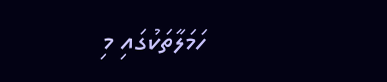ހަމަލާތަކުގައި މި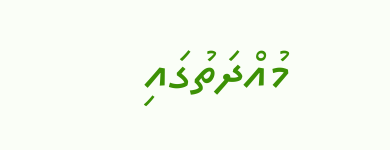މުއްދަތުގައި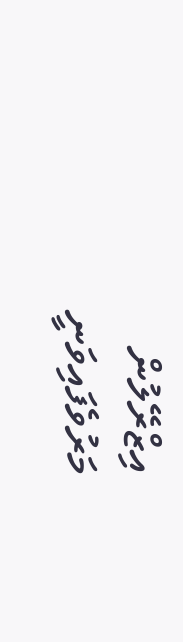އިޒްރޭލުން މަރުވެފައިވަނީ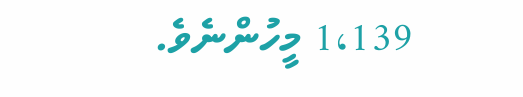1،139 މީހުންނެވެ.